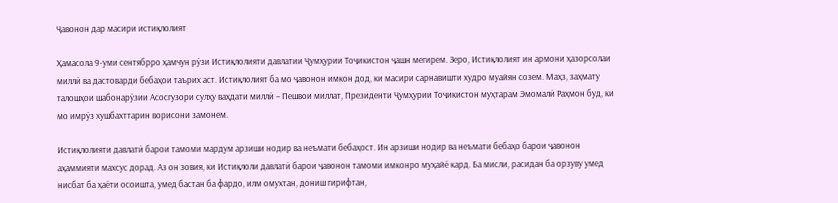Ҷавонон дар масири истиқлолият

Ҳамасола 9-уми сентябрро ҳамчун рӯзи Истиқлолияти давлатии Ҷумҳурии Тоҷикистон ҷашн мегирем. Зеро, Истиқлолият ин армони ҳазорсолаи миллӣ ва дастоварди бебаҳои таърих аст. Истиқлолият ба мо ҷавонон имкон дод, ки масири сарнавишти худро муайян созем. Маҳз, заҳмату талошҳои шабонарӯзии Асосгузори сулҳу ваҳдати миллӣ – Пешвои миллат, Президенти Ҷумҳурии Тоҷикистон муҳтарам Эмомалӣ Раҳмон буд, ки мо имрӯз хушбахттарин ворисони замонем.

Истиқлолияти давлатӣ барои тамоми мардум арзиши нодир ва неъмати бебаҳост. Ин арзиши нодир ва неъмати бебаҳо барои ҷавонон аҳаммияти махсус дорад. Аз он зовия, ки Истиқлоли давлатӣ барои ҷавонон тамоми имконро муҳайё кард. Ба мисли, расидан ба орзуву умед нисбат ба ҳаёти осоишта, умед бастан ба фардо, илм омухтан, дониш гирифтан,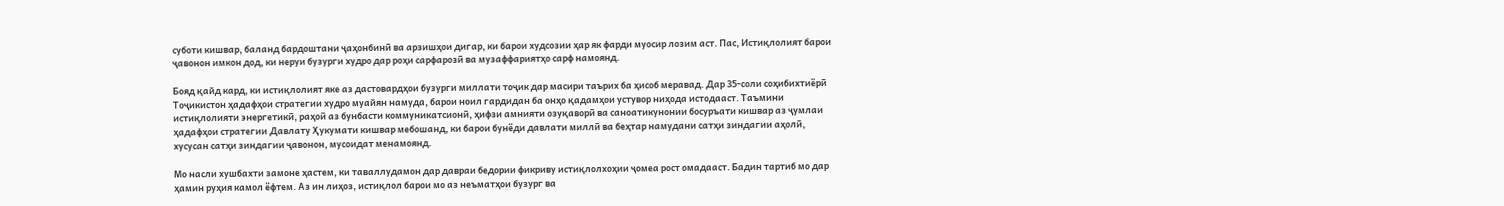суботи кишвар, баланд бардоштани ҷаҳонбинӣ ва арзишҳои дигар, ки барои худсозии ҳар як фарди муосир лозим аст. Пас, Истиқлолият барои ҷавонон имкон дод, ки неруи бузурги худро дар роҳи сарфарозӣ ва музаффариятҳо сарф намоянд.

Бояд қайд кард, ки истиқлолият яке аз дастовардҳои бузурги миллати тоҷик дар масири таърих ба ҳисоб меравад. Дар 35-соли соҳибихтиёрӣ Тоҷикистон ҳадафҳои стратегии худро муайян намуда, барои ноил гардидан ба онҳо қадамҳои устувор ниҳода истодааст. Таъмини истиқлолияти энергетикӣ, раҳоӣ аз бунбасти коммуникатсионӣ, ҳифзи амнияти озуқаворӣ ва саноатикунонии босуръати кишвар аз ҷумлаи ҳадафҳои стратегии Давлату Ҳукумати кишвар мебошанд, ки барои бунёди давлати миллӣ ва беҳтар намудани сатҳи зиндагии аҳолӣ, хусусан сатҳи зиндагии ҷавонон, мусоидат менамоянд.

Мо насли хушбахти замоне ҳастем, ки таваллудамон дар давраи бедории фикриву истиқлолхоҳии ҷомеа рост омадааст. Бадин тартиб мо дар ҳамин руҳия камол ëфтем. Аз ин лиҳоз, истиқлол барои мо аз неъматҳои бузург ва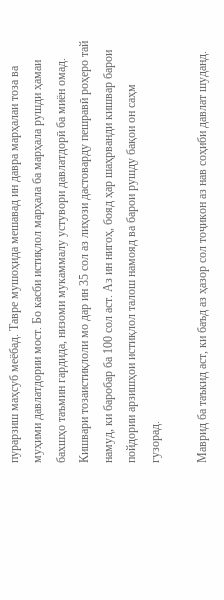пурарзиш маҳсуб меëбад. Тавре мушоҳида мешавад ин давра марҳалаи тоза ва муҳими давлатдории мост. Бо касби истиқлол марҳала ба марҳала рушди ҳамаи бахшҳо таъмин гардида, низоми мукаммалу устувори давлатдорӣ ба миëн омад. Кишвари тозаистиқлоли мо дар ин 35 сол аз лиҳози дастоварду пешравӣ роҳеро тай намуд, ки баробар ба 100 сол аст. Аз ин нигоҳ, бояд ҳар шаҳрванди кишвар барои пойдории арзишҳои истиқлол талош намояд ва барои рушду бақои он саҳм гузорад.

Маврид ба таъкид аст, ки баъд аз ҳазор сол тоҷикон аз нав соҳиби давлат шуданд.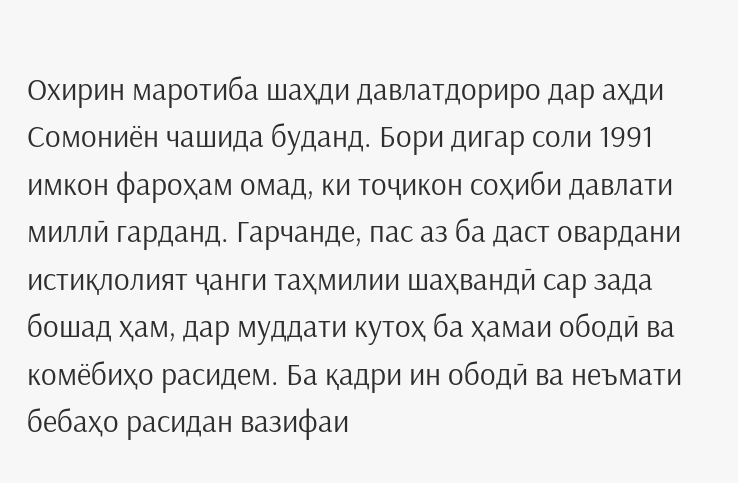Охирин маротиба шаҳди давлатдориро дар аҳди Сомониён чашида буданд. Бори дигар соли 1991 имкон фароҳам омад, ки тоҷикон соҳиби давлати миллӣ гарданд. Гарчанде, пас аз ба даст овардани истиқлолият ҷанги таҳмилии шаҳвандӣ сар зада бошад ҳам, дар муддати кутоҳ ба ҳамаи ободӣ ва комёбиҳо расидем. Ба қадри ин ободӣ ва неъмати бебаҳо расидан вазифаи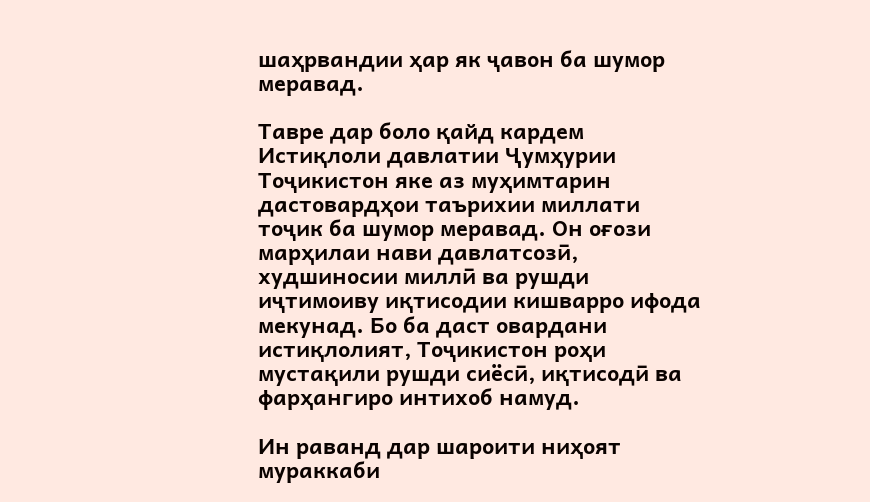шаҳрвандии ҳар як ҷавон ба шумор меравад.

Тавре дар боло қайд кардем Истиқлоли давлатии Ҷумҳурии Тоҷикистон яке аз муҳимтарин дастовардҳои таърихии миллати тоҷик ба шумор меравад. Он оғози марҳилаи нави давлатсозӣ, худшиносии миллӣ ва рушди иҷтимоиву иқтисодии кишварро ифода мекунад. Бо ба даст овардани истиқлолият, Тоҷикистон роҳи мустақили рушди сиёсӣ, иқтисодӣ ва фарҳангиро интихоб намуд.

Ин раванд дар шароити ниҳоят мураккаби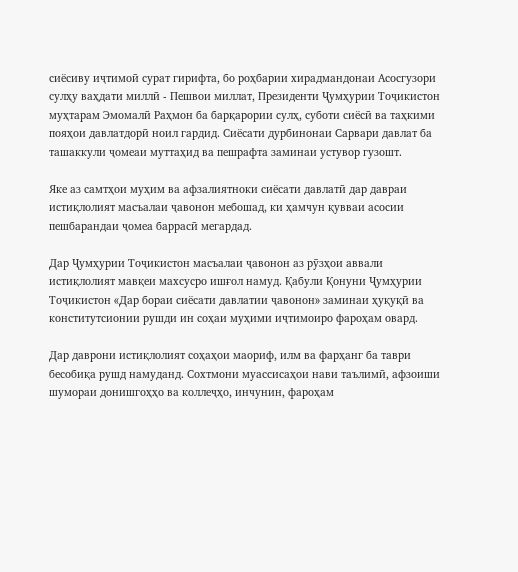сиёсиву иҷтимоӣ сурат гирифта, бо роҳбарии хирадмандонаи Асосгузори сулҳу ваҳдати миллӣ - Пешвои миллат, Президенти Ҷумҳурии Тоҷикистон муҳтарам Эмомалӣ Раҳмон ба барқарории сулҳ, суботи сиёсӣ ва таҳкими пояҳои давлатдорӣ ноил гардид. Сиёсати дурбинонаи Сарвари давлат ба ташаккули ҷомеаи муттаҳид ва пешрафта заминаи устувор гузошт.

Яке аз самтҳои муҳим ва афзалиятноки сиёсати давлатӣ дар давраи истиқлолият масъалаи ҷавонон мебошад, ки ҳамчун қувваи асосии пешбарандаи ҷомеа баррасӣ мегардад.

Дар Ҷумҳурии Тоҷикистон масъалаи ҷавонон аз рӯзҳои аввали истиқлолият мавқеи махсусро ишғол намуд. Қабули Қонуни Ҷумҳурии Тоҷикистон «Дар бораи сиёсати давлатии ҷавонон» заминаи ҳуқуқӣ ва конститутсионии рушди ин соҳаи муҳими иҷтимоиро фароҳам овард.

Дар даврони истиқлолият соҳаҳои маориф, илм ва фарҳанг ба таври бесобиқа рушд намуданд. Сохтмони муассисаҳои нави таълимӣ, афзоиши шумораи донишгоҳҳо ва коллеҷҳо, инчунин, фароҳам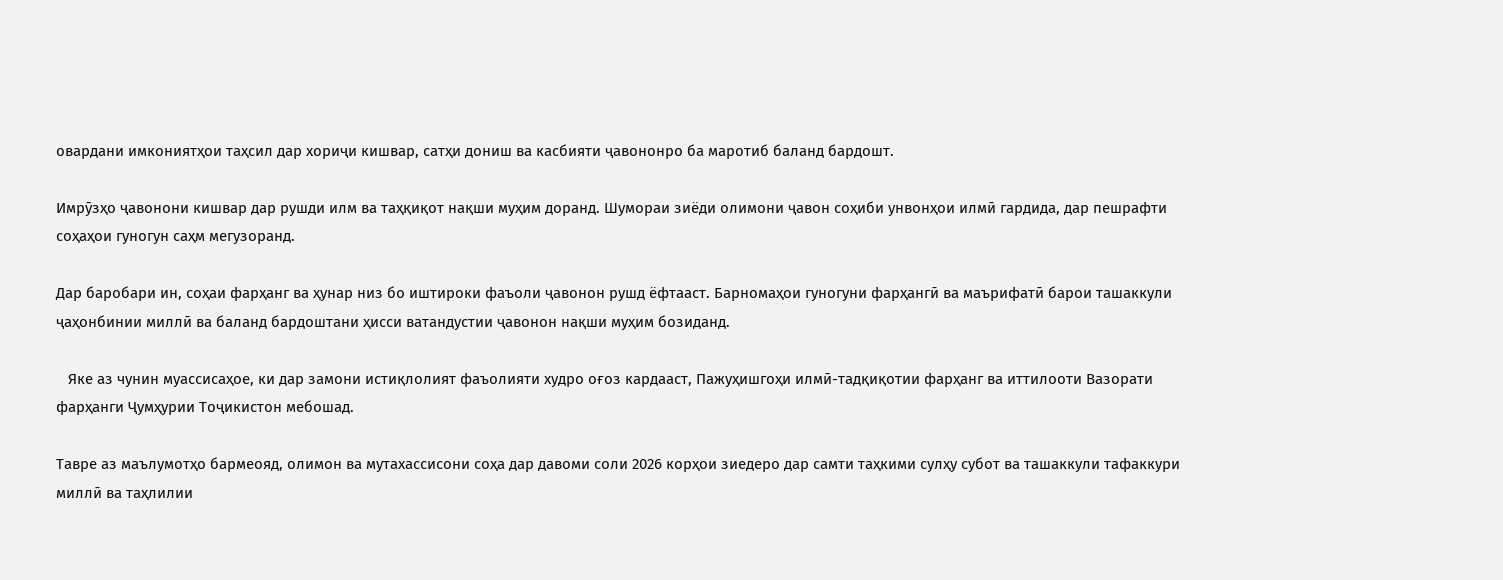овардани имкониятҳои таҳсил дар хориҷи кишвар, сатҳи дониш ва касбияти ҷавононро ба маротиб баланд бардошт.

Имрӯзҳо ҷавонони кишвар дар рушди илм ва таҳқиқот нақши муҳим доранд. Шумораи зиёди олимони ҷавон соҳиби унвонҳои илмӣ гардида, дар пешрафти соҳаҳои гуногун саҳм мегузоранд.

Дар баробари ин, соҳаи фарҳанг ва ҳунар низ бо иштироки фаъоли ҷавонон рушд ёфтааст. Барномаҳои гуногуни фарҳангӣ ва маърифатӣ барои ташаккули ҷаҳонбинии миллӣ ва баланд бардоштани ҳисси ватандустии ҷавонон нақши муҳим бозиданд.

   Яке аз чунин муассисаҳое, ки дар замони истиқлолият фаъолияти худро оғоз кардааст, Пажуҳишгоҳи илмӣ-тадқиқотии фарҳанг ва иттилооти Вазорати фарҳанги Ҷумҳурии Тоҷикистон мебошад.

Тавре аз маълумотҳо бармеояд, олимон ва мутахассисони соҳа дар давоми соли 2026 корҳои зиедеро дар самти таҳкими сулҳу субот ва ташаккули тафаккури миллӣ ва таҳлилии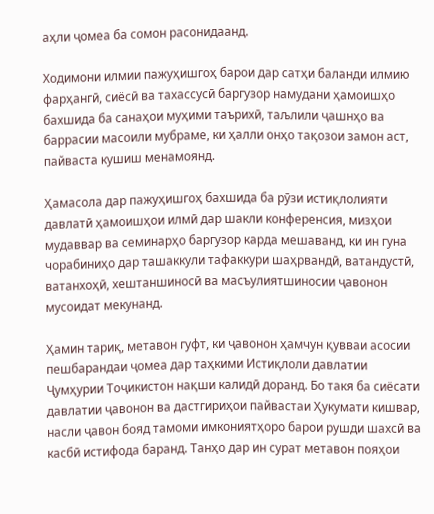аҳли ҷомеа ба сомон расонидаанд.

Ходимони илмии пажуҳишгоҳ барои дар сатҳи баланди илмию фарҳангӣ, сиёсӣ ва тахассусӣ баргузор намудани ҳамоишҳо бахшида ба санаҳои муҳими таърихӣ, таљлили ҷашнҳо ва баррасии масоили мубраме, ки ҳалли онҳо тақозои замон аст, пайваста кушиш менамоянд.

Ҳамасола дар пажуҳишгоҳ бахшида ба рӯзи истиқлолияти давлатӣ ҳамоишҳои илмӣ дар шакли конференсия, мизҳои мудаввар ва семинарҳо баргузор карда мешаванд, ки ин гуна чорабиниҳо дар ташаккули тафаккури шаҳрвандӣ, ватандустӣ, ватанхоҳӣ, хештаншиносӣ ва масъулиятшиносии ҷавонон мусоидат мекунанд.

Ҳамин тариқ, метавон гуфт, ки ҷавонон ҳамчун қувваи асосии пешбарандаи ҷомеа дар таҳкими Истиқлоли давлатии Ҷумҳурии Тоҷикистон нақши калидӣ доранд. Бо такя ба сиёсати давлатии ҷавонон ва дастгириҳои пайвастаи Ҳукумати кишвар, насли ҷавон бояд тамоми имкониятҳоро барои рушди шахсӣ ва касбӣ истифода баранд. Танҳо дар ин сурат метавон пояҳои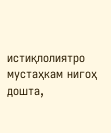истиқлолиятро мустаҳкам нигоҳ дошта,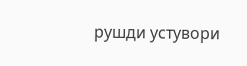рушди устувори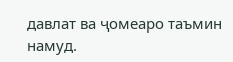давлат ва ҷомеаро таъмин намуд.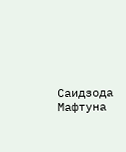Саидзода Мафтуна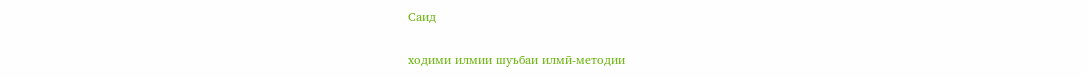Саид

ходими илмии шуъбаи илмӣ-методии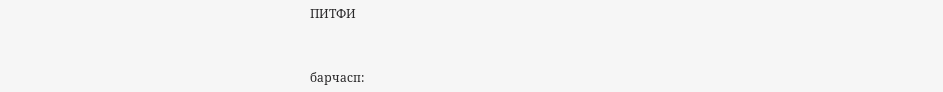ПИТФИ



барчасп: